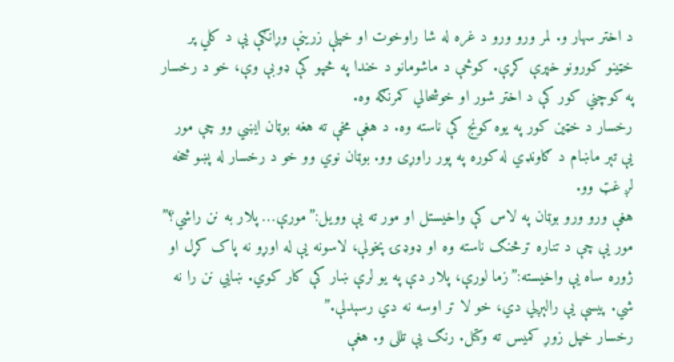د اختر سهار و. لمر ورو ورو د غره له شا راوخوت او خپلې زرینې وړانګې یې د کلي پر خټینو کورونو خپرې کړې. کوڅې د ماشومانو د خندا په څپو کې ډوبې وې، خو د رخسار په کوچني کور کې د اختر شور او خوشحالي کمرنګه وه.
رخسار د خټین کور په یوه کونج کې ناسته وه. د هغې مخې ته هغه بوټان ايښي وو چې مور یې تېر ماښام د ګاونډي له کوره په پور راوړی وو. بوټان نوي وو خو د رخسار له پښو څخه لږ غټ وو.
هغې ورو ورو بوټان په لاس کې واخیستل او مور ته یې وویل:”مورې… پلار به نن راشي؟”
مور یې چې د تناره ترڅنګ ناسته وه او ډوډۍ پخولې، لاسونه یې له اوړو نه پاک کړل او ژوره ساه یې واخیسته:”زما لورې، پلار دې په یو لرې ښار کې کار کوي. ښايي نن را نه شي. پیسې یې رالېږلي دي، خو لا تر اوسه نه دي رسېدلې.”
رخسار خپل زوړ کمیس ته وکتل. رنګ یې تللی و. هغې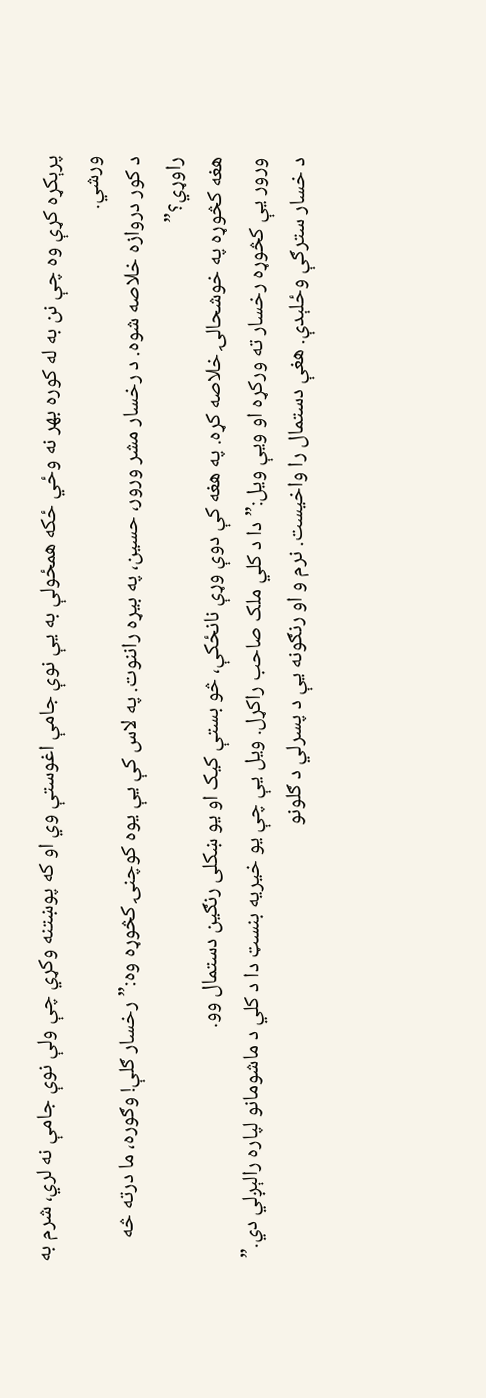پرېکړه کړې وه چې نن به له کوره بهر نه وځي ځکه همځولې به یې نوې جامې اغوستې وي او که پوښتنه وکړي چې ولې نوې جامې نه لري، شرم به ورشي.
د کور دروازه خلاصه شوه. د رخسار مشر ورور، حسين، په بیړه راننوت. په لاس کې یې یوه کوچنۍ کڅوړه وه:”رخسار ګلې! وګوره، ما درته څه راوړي؟”
هغه کڅوړه په خوشحالۍ خلاصه کړه. په هغه کې دوې وړې نانځکې، څو بستې کیک او یو ښکلی رنګین دستمال وو.
ورور يې کڅوړه رخسار ته ورکړه او ويې ويل:”دا د کلي ملک صاحب راکړل. ویل يې چې یو خیریه بنسټ دا د کلي د ماشومانو لپاره رالېږلي دي.”
د خسار سترګې وځلېدې. هغې دستمال را واخیست. نرم و او رنګونه یې د پسرلي د ګلونو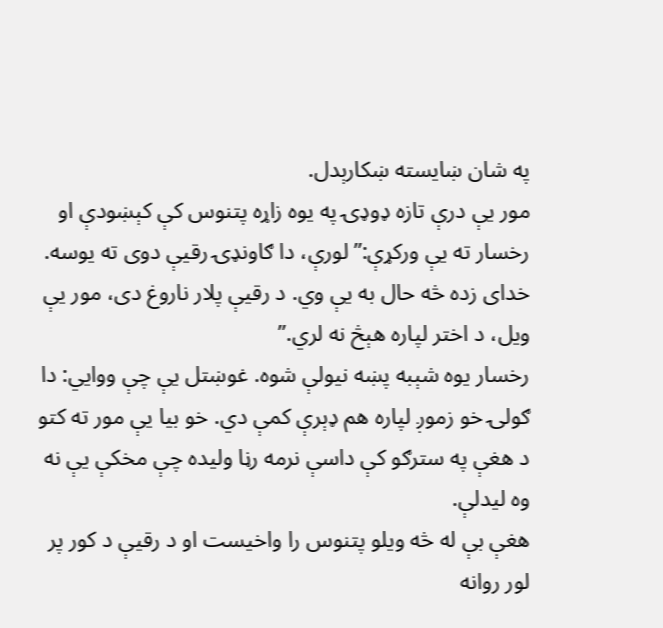په شان ښایسته ښکارېدل.
مور یې درې تازه ډوډۍ په یوه زاړه پتنوس کې کېښودې او رخسار ته یې ورکړې:”لورې، دا ګاونډۍ رقیې دوی ته یوسه. خدای زده څه حال به يې وي. د رقیې پلار ناروغ دی، مور يې ویل، د اختر لپاره هېڅ نه لري.”
رخسار یوه شېبه پښه نیولې شوه. غوښتل يې چې ووایي: دا ګولۍ خو زموږ لپاره هم ډېرې کمې دي. خو بیا یې مور ته کتو د هغې په سترګو کې داسې نرمه رڼا ولیده چې مخکې يې نه وه لیدلې.
هغې بې له څه ویلو پتنوس را واخیست او د رقیې د کور پر لور روانه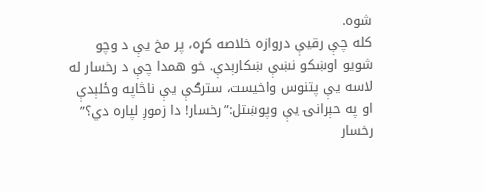شوه.
کله چې رقیې دروازه خلاصه کړه، پر مخ يې د وچو شویو اوښکو نښې ښکارېدې. خو همدا چې د رخسار له لاسه يې پتنوس واخیست، سترګې یې ناڅاپه وځلېدې او په حېرانۍ يې وپوښتل:”رخسار! دا زموږ لپاره دي؟”
رخسار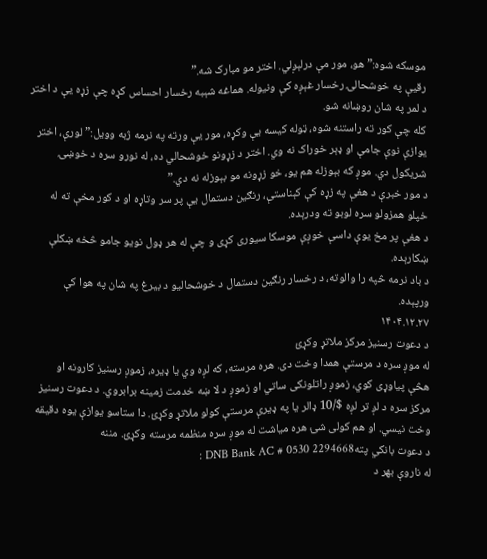موسکه شوه:”هو، مور مې درلېږلي. اختر مو مبارک شه.”
رقیې په خوشحالۍ رخسار غېږه کې ونیوله. هماغه شېبه رخسار احساس کړه چې زړه یې د اختر د لمر په شان روښانه شو.
کله چې کور ته راستنه شوه، ټوله کیسه يې وکړه، مور یې ورته په نرمه ژبه وویل:”لورې، اختر یوازې نوې جامې او ډېر خوراک نه وي. اختر د زړونو خوشحالي ده، له نورو سره د خوښۍ شریکول دي. موږ که بېوزله هم یو، خو زړونه مو بېوزله نه دي.”
د مور خبرې د هغې په زړه کې کېناستې، رنګین دستمال يې پر سر وتاړه او د کور مخې ته له خپلو همزولو سره لوبو ته ودرېده.
د هغې پر مخ يوې داسې خوږې موسکا سیوری کړی و چې له هر ډول نویو جامو څخه ښکلې ښکارېده.
د باد نرمه څپه را والوته، د رخسار رنګین دستمال د خوشحالیو د بیرغ په شان په هوا کې ورپېده.
۱۴۰۴.۱۲.۲۷
د دعوت رسنیز مرکز ملاتړ وکړئ
له موږ سره د مرستې همدا وخت دی. هره مرسته، که لږه وي یا ډیره، زموږ رسنیز کارونه او هڅې پیاوړی کوي، زموږ راتلونکی ساتي او زموږ د لا ښه خدمت زمینه برابروي. د دعوت رسنیز مرکز سره د لږ تر لږه $/10 ډالر یا په ډیرې مرستې کولو ملاتړ وکړئ. دا ستاسو یوازې یوه دقیقه وخت نیسي. او هم کولی شئ هره میاشت له موږ سره منظمه مرسته وکړئ. مننه
د دعوت بانکي پتهDNB Bank AC # 0530 2294668 :
له ناروې بهر د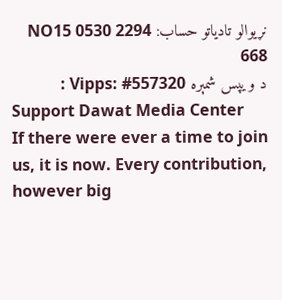نړیوالو تادیاتو حساب: NO15 0530 2294 668
د ویپس شمېره Vipps: #557320 :
Support Dawat Media Center
If there were ever a time to join us, it is now. Every contribution, however big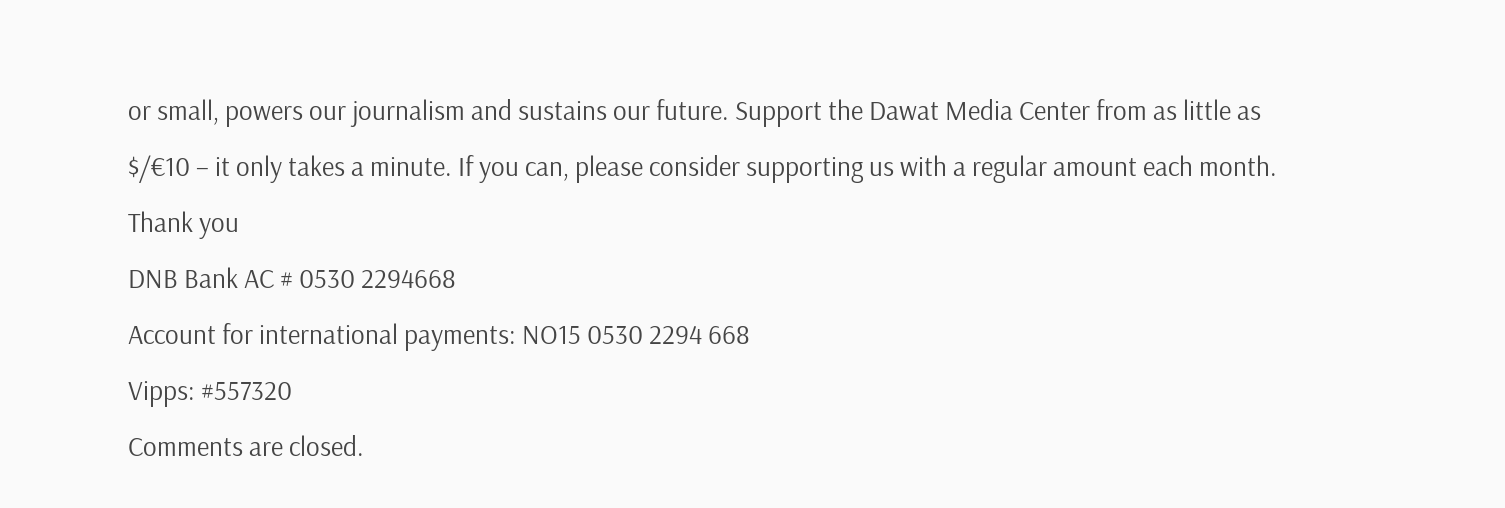or small, powers our journalism and sustains our future. Support the Dawat Media Center from as little as $/€10 – it only takes a minute. If you can, please consider supporting us with a regular amount each month. Thank you
DNB Bank AC # 0530 2294668
Account for international payments: NO15 0530 2294 668
Vipps: #557320
Comments are closed.